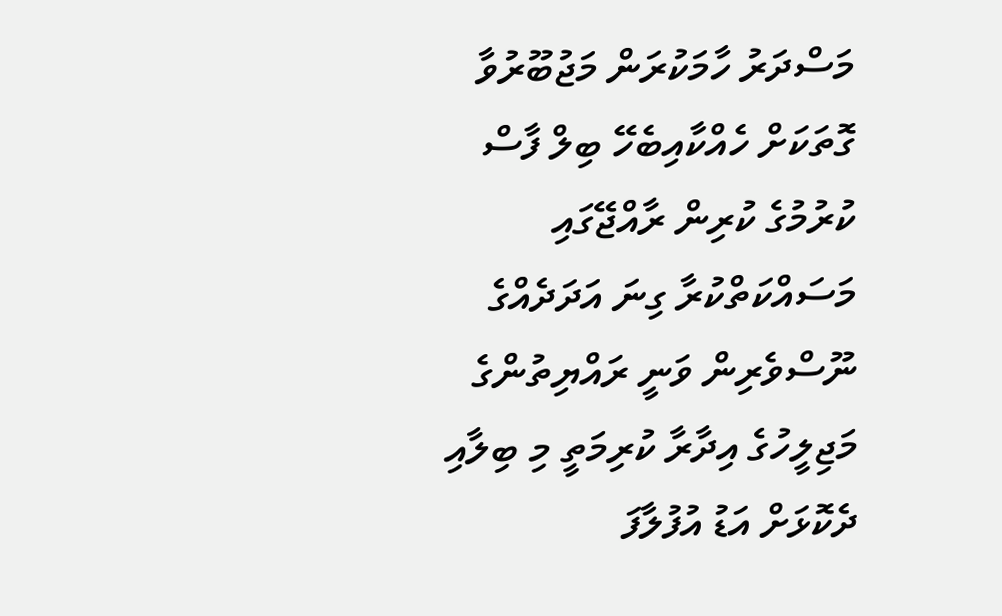މަސްދަރު ހާމަކުރަން މަޖުބޫރުވާ ގޮތަކަށް ހެއްކާއިބެހޭ ބިލް ފާސް ކުރުމުގެ ކުރިން ރާއްޖޭގައި މަސައްކަތްކުރާ ގިނަ އަދަދެއްގެ ނޫސްވެރިން ވަނީ ރައްޔިތުންގެ މަޖިލީހުގެ އިދާރާ ކުރިމަތީ މި ބިލާއި ދެކޮޅަށް އަޑު އުފުލާފަ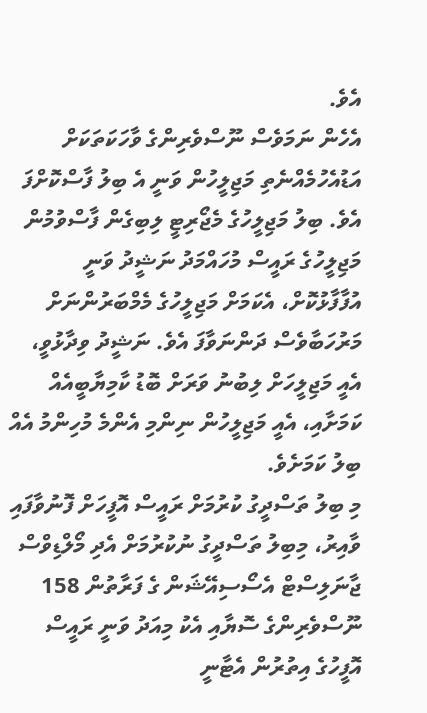އެވެ.
އެހެން ނަމަވެސް ނޫސްވެރިންގެ ވާހަކަތަކަށް އަޑުއެހުމެއްނެތި މަޖިލީހުން ވަނީ އެ ބިލު ފާސްކޮށްފަ އެވެ. ބިލު މަޖިލީހުގެ މެޖޯރިޓީ ލިބިގެން ފާސްވުމުން މަޖިލީހުގެ ރައީސް މުހައްމަދު ނަޝީދު ވަނީ އުފާފާޅުކޮށް، އެކަމަށް މަޖިލީހުގެ މެމްބަރުންނަށް މަރުހަބާވެސް ދަންނަވާފަ އެވެ. ނަޝީދު ވިދާޅުވީ، އެއީ މަޖިލީހަށް ލިބުނު ވަރަށް ބޮޑު ކާމިޔާބީއެއް ކަމަށާއި، އެއީ މަޖިލީހުން ނިންމި އެންމެ މުހިންމު އެއް ބިލު ކަމަށެވެ.
މި ބިލު ތަސްދީގު ކުރުމަށް ރައީސް އޮފީހަށް ފޮނުވާފައި ވާއިރު، މިބިލު ތަސްދީގު ނުކުރުމަށް އެދި މޯލްޑިވްސް ޖާނަލިސްޓް އެސޯސިއޭޝަން ގެ ފަރާތުން 158 ނޫސްވެރިންގެ ސޮޔާއި އެކު މިއަދު ވަނީ ރައީސް އޮފީހުގެ އިތުރުން އެޓާނީ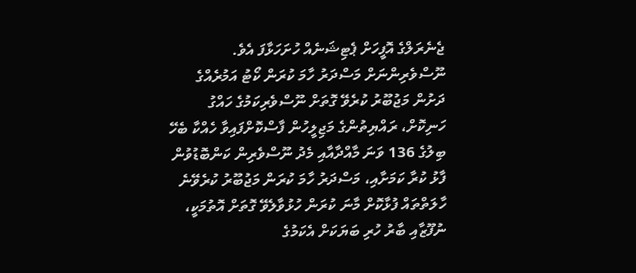ޖެނެރަލްގެ އޮފީހަށް ޕެޓިޝަނެއް ހުށަހަޅާފަ އެވެ.
ނޫސްވެރިންނަށް މަސްދަރު ހާމަ ކުރަން ކޯޓު އަމުރެއްގެ ދަށުން މަޖުބޫރު ކުރެވޭ ގޮތަށް ނޫސްވެރިކަމުގެ ހައްގު ހަނިކޮށް، ރައްޔިތުންގެ މަޖިލީހުން ފާސްކޮށްފައިވާ ހެއްކާ ބެހޭ ބިލުގެ 136 ވަނަ މާއްދާއާއި މެދު ނޫސްވެރިން ކަންބޮޑުވުން ފާޅު ކުރާ ކަމަށާއި، މަސްދަރު ހާމަ ކުރަން މަޖުބޫރު ކުރެވޭނެ ހާލަތްތައް ފުޅާކޮށް މާނަ ކުރަން ހުޅުވާލެވޭ ގޮތަށް އޮތުމަކީ، ނުފޫޒާއި ބާރު ހުރި ބަޔަކަށް އެކަމުގެ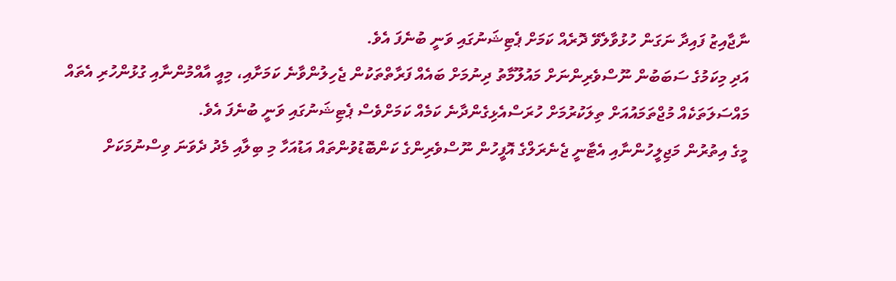ނާޖާއިޒު ފައިދާ ނަގަން ހުޅުވާލެވޭ ދޮރެއް ކަމަށް ޕެޓިޝަނުގައި ވަނީ ބުނެފަ އެވެ.
އަދި މިކަމުގެ ސަބަބުން ނޫސްވެރިންނަށް މައުލޫމާތު ދިނުމަށް ބައެއް ފަރާތްތަކުން ޖެހިލުންވާނެ ކަމަށާއި، މިއީ އާއްމުންނާއި ގުޅުންހުރި އެތައް މައްސަލަތަކެއް މުޖްތަމައުއަށް ތިލަކުރުމަށް ހުރަސްއެޅިގެންދާނެ ކަމެއް ކަމަށްވެސް ޕެޓިޝަނުގައި ވަނީ ބުނެފަ އެވެ.
މީގެ އިތުރުން މަޖިލީހުންނާއި އެޓާނީ ޖެނެރަލްގެ އޮފީހުން ނޫސްވެރިންގެ ކަންބޮޑުވުންތައް އަޑުއަހާ މި ބިލާއި މެދު ދެވަނަ ވިސްނުމަކަށް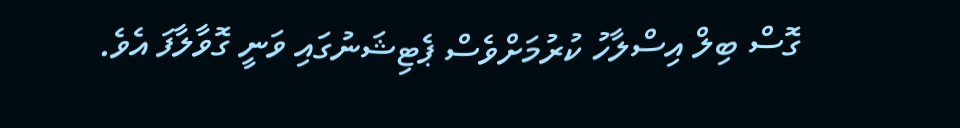ގޮސް ބިލް އިސްލާހު ކުރުމަށްވެސް ޕެޓިޝަނުގައި ވަނީ ގޮވާލާފަ އެވެ.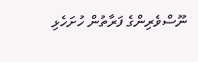ނޫސްވެރިންގެ ފަރާތުން ހުށަހެޅި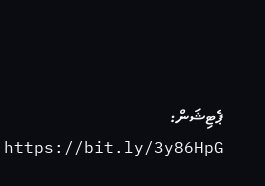ޕެޓިޝަން: https://bit.ly/3y86HpG